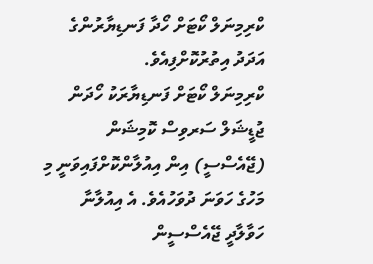ކްރިމިނަލް ކޯޓަށް ހޯދާ ފަނޑިޔާރުންގެ އަދަދު އިތުރުކޮށްފިއެވެ.
ކްރިމިނަލް ކޯޓަށް ފަނޑިޔާރަކު ހޯދަން ޖުޑީޝަލް ސަރވިސް ކޮމިޝަން (ޖޭއެސްސީ) އިން އިއުލާންކޮށްފައިވަނީ މި މަހުގެ ހަވަނަ ދުވަހުއެވެ. އެ އިއުލާނާ ހަވާލާދީ ޖޭއެސްސީން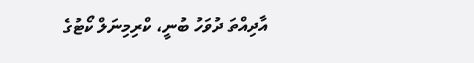އާދިއްތަ ދުވަހު ބުނީ، ކްރިމިނަލް ކޯޓުގެ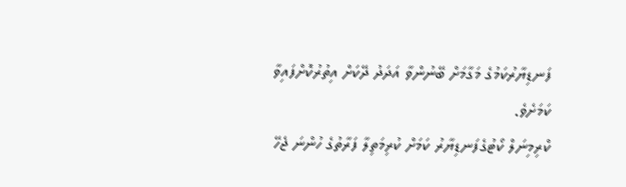ފަނޑިޔާރުކަމުގެ މަގާމަށް ބޭނުންވާ އަދަދު ދޭކަށް އިތުރުކޮށްފައިވާ ކަމަށެވެ.
ކްރިމިނަލް ކޯޓުގެފަނޑިޔާރު ކަމަށް ކުރިމަތިލާ ފަރާތުގެ ހުންނަ ޖެހޭ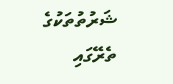ޝަރުތުތަކުގެ ތެރޭގައި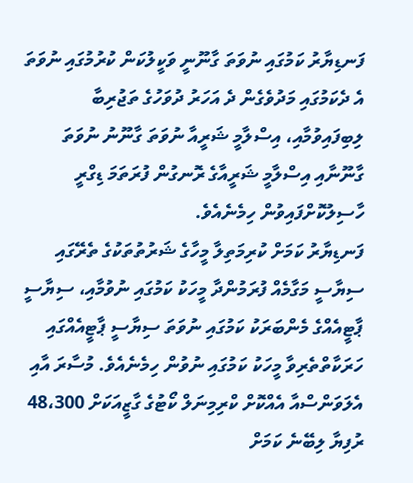ފަނޑިޔާރު ކަމުގައި ނުވަތަ ގާނޫނީ ވަކީލުކަން ކުރުމުގައި ނުވަތަ އެ ދެކަމުގައި މަދުވެގެން ދެ އަހަރު ދުވަހުގެ ތަޖުރިބާ ލިބިފައިވުމާއި، އިސްލާމީ ޝަރީއާ ނުވަތަ ގާނޫނު ނުވަތަ ގާނޫނާއި އިސްލާމީ ޝަރީއާގެ ރޮނގުން ފުރަތަމަ ޑިގްރީ ހާސިލުކޮށްފައިވުން ހިމެނެއެވެ.
ފަނޑިޔާރު ކަމަށް ކުރިމަތިލާ މީހާގެ ޝަރުތުތަކުގެ ތެރޭގައި ސިޔާސީ މަގާމެއް ފުރަމުންދާ މީހަކު ކަމުގައި ނުވުމާއި، ސިޔާސީ ޕާޓީއެއްގެ މެންބަރަކު ކަމުގައި ނުވަތަ ސިޔާސީ ޕާޓީއެއްގައި ހަރަކާތްތެރިވާ މީހަކު ކަމުގައި ނުވުން ހިމެނެއެވެ. މުސާރަ އާއި އެލަވަންސްއާ އެއްކޮށް ކްރިމިނަލް ކޯޓުގެ ގާޒީއަކަށް 48،300 ރުފިޔާ ލިބޭނެ ކަމަށް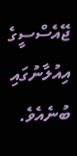ޖޭއެސްސީގެ އިއުލާނުގައި ބުނެއެވެ.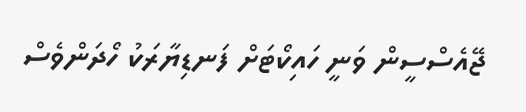ޖޭއެސްސީން ވަނީ ހައިކޯޓަށް ފަނޑިޔާރަކު ހޯދަންވެސް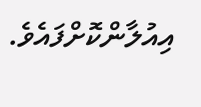އިއުލާންކޮށްފައެވެ.